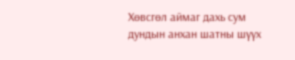Хөвсгөл аймаг дахь сум дундын анхан шатны шүүх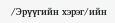/Эрүүгийн хэрэг/ийн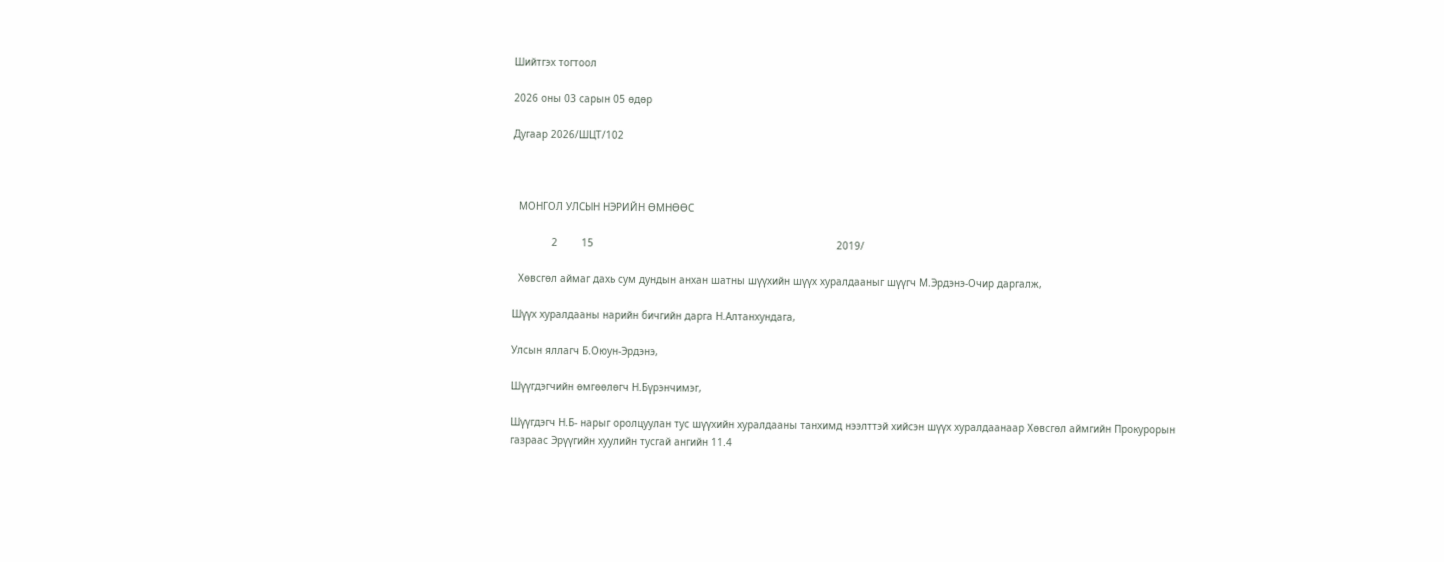Шийтгэх тогтоол

2026 оны 03 сарын 05 өдөр

Дугаар 2026/ШЦТ/102



  МОНГОЛ УЛСЫН НЭРИЙН ӨМНӨӨС

             2        15                                                                                 2019/

  Хөвсгөл аймаг дахь сум дундын анхан шатны шүүхийн шүүх хуралдааныг шүүгч М.Эрдэнэ-Очир даргалж,

Шүүх хуралдааны нарийн бичгийн дарга Н.Алтанхундага,

Улсын яллагч Б.Оюун-Эрдэнэ,

Шүүгдэгчийн өмгөөлөгч Н.Бүрэнчимэг,

Шүүгдэгч Н.Б- нарыг оролцуулан тус шүүхийн хуралдааны танхимд нээлттэй хийсэн шүүх хуралдаанаар Хөвсгөл аймгийн Прокурорын газраас Эрүүгийн хуулийн тусгай ангийн 11.4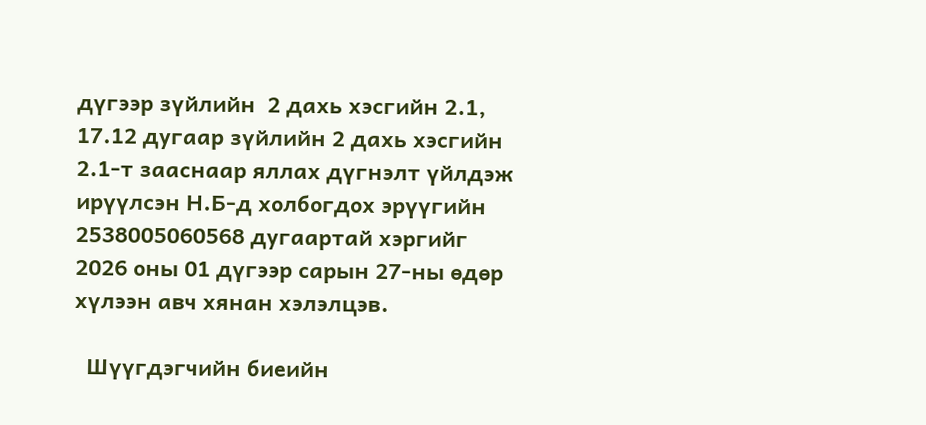дүгээр зүйлийн  2 дахь хэсгийн 2.1, 17.12 дугаар зүйлийн 2 дахь хэсгийн 2.1-т зааснаар яллах дүгнэлт үйлдэж ирүүлсэн Н.Б-д холбогдох эрүүгийн 2538005060568 дугаартай хэргийг 2026 оны 01 дүгээр сарын 27-ны өдөр хүлээн авч хянан хэлэлцэв.

  Шүүгдэгчийн биеийн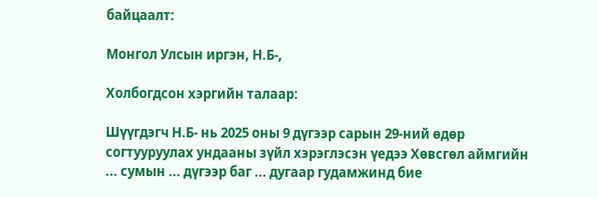байцаалт:

Монгол Улсын иргэн, Н.Б-,

Холбогдсон хэргийн талаар:

Шүүгдэгч Н.Б- нь 2025 оны 9 дүгээр сарын 29-ний өдөр согтууруулах ундааны зүйл хэрэглэсэн үедээ Хөвсгөл аймгийн ... сумын ... дүгээр баг ... дугаар гудамжинд бие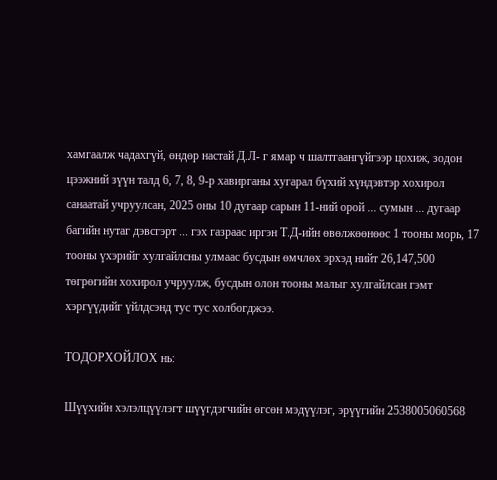хамгаалж чадахгүй, өндөр настай Д.Л- г ямар ч шалтгаангүйгээр цохиж, зодон цээжний зүүн талд 6, 7, 8, 9-р хавирганы хугарал бүхий хүндэвтэр хохирол санаатай учруулсан, 2025 оны 10 дугаар сарын 11-ний орой ... сумын ... дугаар багийн нутаг дэвсгэрт ... гэх газраас иргэн Т.Д-ийн өвөлжөөнөөс 1 тооны морь, 17 тооны үхэрийг хулгайлсны улмаас бусдын өмчлөх эрхэд нийт 26,147,500 төгрөгийн хохирол учруулж, бусдын олон тооны малыг хулгайлсан гэмт хэргүүдийг үйлдсэнд тус тус холбогджээ.

ТОДОРХОЙЛОХ нь:

Шүүхийн хэлэлцүүлэгт шүүгдэгчийн өгсөн мэдүүлэг, эрүүгийн 2538005060568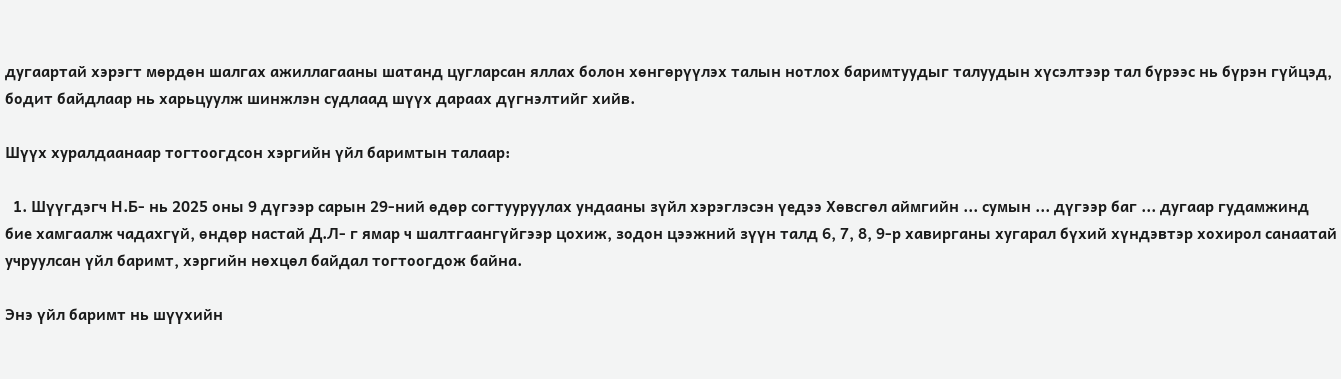дугаартай хэрэгт мөрдөн шалгах ажиллагааны шатанд цугларсан яллах болон хөнгөрүүлэх талын нотлох баримтуудыг талуудын хүсэлтээр тал бүрээс нь бүрэн гүйцэд, бодит байдлаар нь харьцуулж шинжлэн судлаад шүүх дараах дүгнэлтийг хийв.

Шүүх хуралдаанаар тогтоогдсон хэргийн үйл баримтын талаар:

  1. Шүүгдэгч Н.Б- нь 2025 оны 9 дүгээр сарын 29-ний өдөр согтууруулах ундааны зүйл хэрэглэсэн үедээ Хөвсгөл аймгийн ... сумын ... дүгээр баг ... дугаар гудамжинд бие хамгаалж чадахгүй, өндөр настай Д.Л- г ямар ч шалтгаангүйгээр цохиж, зодон цээжний зүүн талд 6, 7, 8, 9-р хавирганы хугарал бүхий хүндэвтэр хохирол санаатай учруулсан үйл баримт, хэргийн нөхцөл байдал тогтоогдож байна.

Энэ үйл баримт нь шүүхийн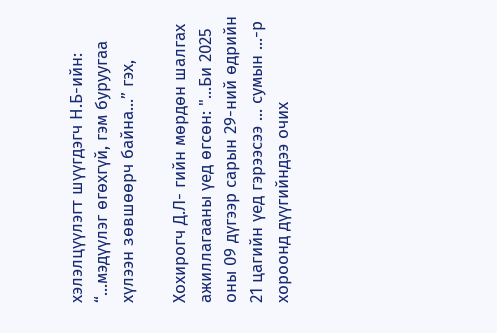хэлэлцүүлэгт шүүгдэгч Н.Б-ийн: “...мэдүүлэг өгөхгүй, гэм буруугаа хүлээн зөвшөөрч байна...” гэх,

Хохирогч Д.Л- гийн мөрдөн шалгах ажиллагааны үед өгсөн: "...Би 2025 оны 09 дүгээр сарын 29-ний өдрийн 21 цагийн үед гэрээсээ ... сумын ...-р хороонд дүүгийндээ очих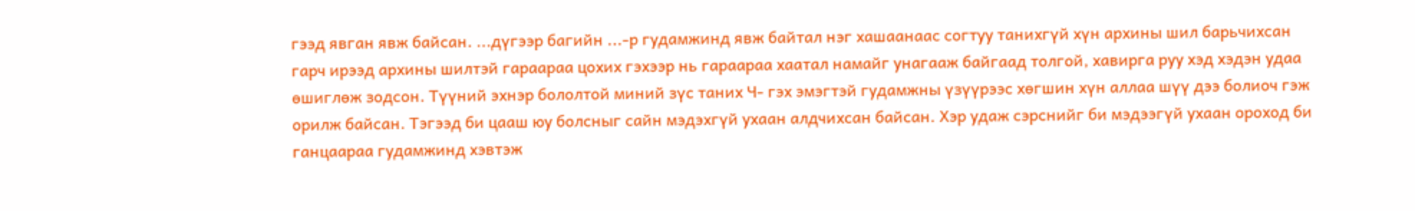гээд явган явж байсан. ...дүгээр багийн ...-р гудамжинд явж байтал нэг хашаанаас согтуу танихгүй хүн архины шил барьчихсан гарч ирээд архины шилтэй гараараа цохих гэхээр нь гараараа хаатал намайг унагааж байгаад толгой, хавирга руу хэд хэдэн удаа өшиглөж зодсон. Түүний эхнэр бололтой миний зүс таних Ч- гэх эмэгтэй гудамжны үзүүрээс хөгшин хүн аллаа шүү дээ болиоч гэж орилж байсан. Тэгээд би цааш юу болсныг сайн мэдэхгүй ухаан алдчихсан байсан. Хэр удаж сэрснийг би мэдээгүй ухаан ороход би ганцаараа гудамжинд хэвтэж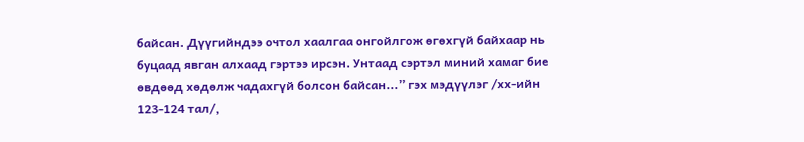байсан. Дүүгийндээ очтол хаалгаа онгойлгож өгөхгүй байхаар нь буцаад явган алхаад гэртээ ирсэн. Унтаад сэртэл миний хамаг бие өвдөөд хөдөлж чадахгүй болсон байсан...” гэх мэдүүлэг /хх-ийн 123-124 тал/,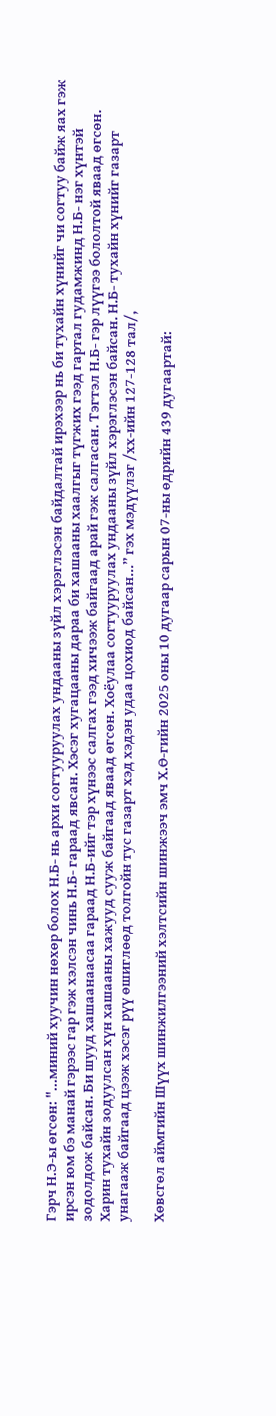Гэрч Н.Э-ы өгсөн: "...миний хуучин нөхөр болох Н.Б- нь архи согтууруулах ундааны зүйл хэрэглэсэн байдалтай ирэхээр нь би тухайн хүнийг чи согтуу байж яах гэж ирсэн юм бэ манай гэрээс гар гэж хэлсэн чинь Н.Б- гараад явсан. Хэсэг хугацааны дараа би хашааны хаалгыг түгжих гээд гартал гудамжинд Н.Б- нэг хүнтэй зодолдож байсан. Би шууд хашаанаасаа гараад Н.Б-ийг тэр хүнээс салгах гээд хичээж байгаад арай гэж салгасан. Тэгтэл Н.Б- гэр лүүгээ бололтой яваад өгсөн. Харин тухайн зодуулсан хүн хашааны хажууд сууж байгаад яваад өгсөн. Хоёулаа согтууруулах ундааны зүйл хэрэглэсэн байсан. Н.Б- тухайн хүнийг газарт унагааж байгаад цээж хэсэг рүү өшиглөөд толгойн тус газарт хэд хэдэн удаа цохиод байсан...” гэх мэдүүлэг /хх-ийн 127-128 тал/,

Хөвсгөл аймгийн Шүүх шинжилгээний хэлтсийн шинжээч эмч Х.Ө-гийн 2025 оны 10 дугаар сарын 07-ны өдрийн 439 дугаартай: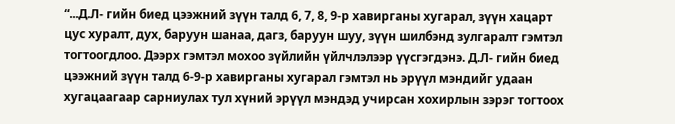“...Д.Л- гийн биед цээжний зүүн талд 6, 7, 8, 9-р хавирганы хугарал, зүүн хацарт цус хуралт, дух, баруун шанаа, дагз, баруун шуу, зүүн шилбэнд зулгаралт гэмтэл тогтоогдлоо. Дээрх гэмтэл мохоо зүйлийн үйлчлэлээр үүсгэгдэнэ. Д.Л- гийн биед цээжний зүүн талд 6-9-р хавирганы хугарал гэмтэл нь эрүүл мэндийг удаан хугацаагаар сарниулах тул хүний эрүүл мэндэд учирсан хохирлын зэрэг тогтоох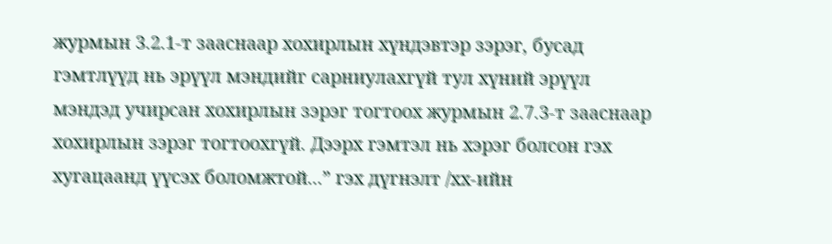журмын 3.2.1-т зааснаар хохирлын хүндэвтэр зэрэг, бусад гэмтлүүд нь эрүүл мэндийг сарниулахгүй тул хүний эрүүл мэндэд учирсан хохирлын зэрэг тогтоох журмын 2.7.3-т зааснаар хохирлын зэрэг тогтоохгүй. Дээрх гэмтэл нь хэрэг болсон гэх хугацаанд үүсэх боломжтой...” гэх дүгнэлт /хх-ийн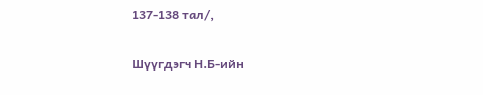137-138 тал/,

Шүүгдэгч Н.Б-ийн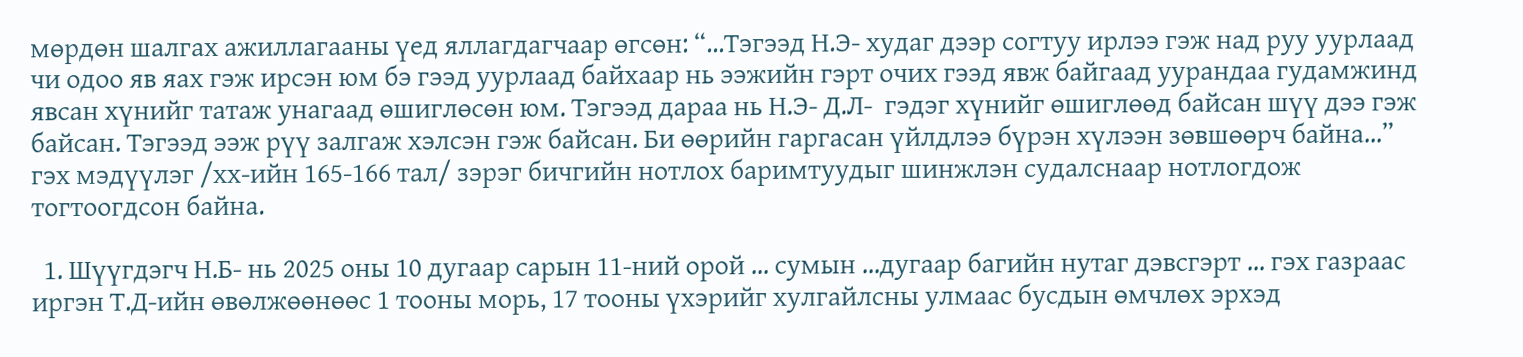мөрдөн шалгах ажиллагааны үед яллагдагчаар өгсөн: “...Тэгээд Н.Э- худаг дээр согтуу ирлээ гэж над руу уурлаад чи одоо яв яах гэж ирсэн юм бэ гээд уурлаад байхаар нь ээжийн гэрт очих гээд явж байгаад уурандаа гудамжинд явсан хүнийг татаж унагаад өшиглөсөн юм. Тэгээд дараа нь Н.Э- Д.Л-  гэдэг хүнийг өшиглөөд байсан шүү дээ гэж байсан. Тэгээд ээж рүү залгаж хэлсэн гэж байсан. Би өөрийн гаргасан үйлдлээ бүрэн хүлээн зөвшөөрч байна...” гэх мэдүүлэг /хх-ийн 165-166 тал/ зэрэг бичгийн нотлох баримтуудыг шинжлэн судалснаар нотлогдож тогтоогдсон байна.

  1. Шүүгдэгч Н.Б- нь 2025 оны 10 дугаар сарын 11-ний орой ... сумын ...дугаар багийн нутаг дэвсгэрт ... гэх газраас иргэн Т.Д-ийн өвөлжөөнөөс 1 тооны морь, 17 тооны үхэрийг хулгайлсны улмаас бусдын өмчлөх эрхэд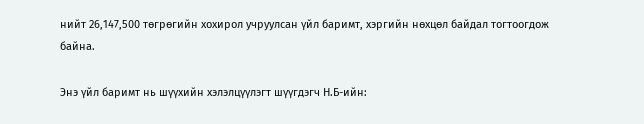нийт 26,147,500 төгрөгийн хохирол учруулсан үйл баримт, хэргийн нөхцөл байдал тогтоогдож байна.

Энэ үйл баримт нь шүүхийн хэлэлцүүлэгт шүүгдэгч Н.Б-ийн: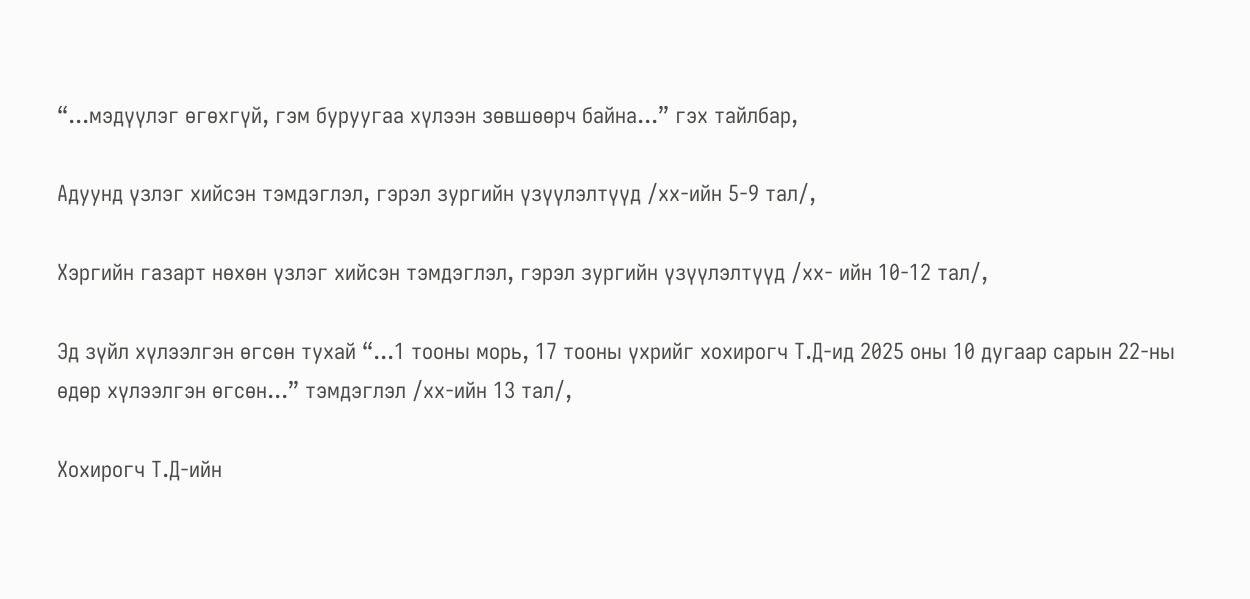“...мэдүүлэг өгөхгүй, гэм буруугаа хүлээн зөвшөөрч байна...” гэх тайлбар,

Адуунд үзлэг хийсэн тэмдэглэл, гэрэл зургийн үзүүлэлтүүд /хх-ийн 5-9 тал/,

Хэргийн газарт нөхөн үзлэг хийсэн тэмдэглэл, гэрэл зургийн үзүүлэлтүүд /хх- ийн 10-12 тал/,

Эд зүйл хүлээлгэн өгсөн тухай “...1 тооны морь, 17 тооны үхрийг хохирогч Т.Д-ид 2025 оны 10 дугаар сарын 22-ны өдөр хүлээлгэн өгсөн...” тэмдэглэл /хх-ийн 13 тал/,

Хохирогч Т.Д-ийн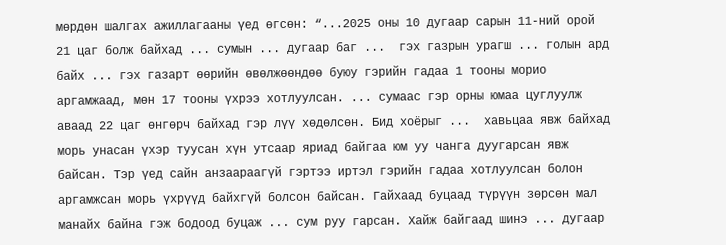мөрдөн шалгах ажиллагааны үед өгсөн: “...2025 оны 10 дугаар сарын 11-ний орой 21 цаг болж байхад ... сумын ... дугаар баг ...  гэх газрын урагш ... голын ард байх ... гэх газарт өөрийн өвөлжөөндөө буюу гэрийн гадаа 1 тооны морио аргамжаад, мөн 17 тооны үхрээ хотлуулсан. ... сумаас гэр орны юмаа цуглуулж аваад 22 цаг өнгөрч байхад гэр лүү хөдөлсөн. Бид хоёрыг ...  хавьцаа явж байхад морь унасан үхэр туусан хүн утсаар яриад байгаа юм уу чанга дуугарсан явж байсан. Тэр үед сайн анзаараагүй гэртээ иртэл гэрийн гадаа хотлуулсан болон аргамжсан морь үхрүүд байхгүй болсон байсан. Гайхаад буцаад түрүүн зөрсөн мал манайх байна гэж бодоод буцаж ... сум руу гарсан. Хайж байгаад шинэ ... дугаар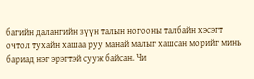багийн далангийн зүүн талын ногооны талбайн хэсэгт очтол тухайн хашаа руу манай малыг хашсан морийг минь бариад нэг эрэгтэй сууж байсан. Чи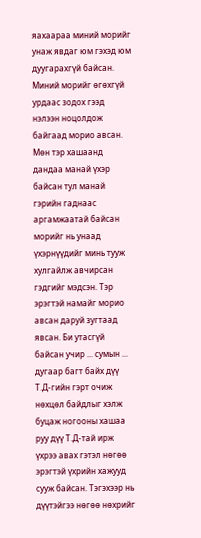яахаараа миний морийг унаж явдаг юм гэхэд юм дуугарахгүй байсан. Миний морийг өгөхгүй урдаас зодох гээд нэлээн ноцолдож байгаад морио авсан. Мөн тэр хашаанд дандаа манай үхэр байсан тул манай гэрийн гаднаас аргамжаатай байсан морийг нь унаад үхэрнүүдийг минь тууж хулгайлж авчирсан гэдгийг мэдсэн. Тэр эрэгтэй намайг морио авсан даруй зугтаад явсан. Би утасгүй байсан учир ... сумын ... дугаар багт байх дүү Т.Д-гийн гэрт очиж нөхцөл байдлыг хэлж буцаж ногооны хашаа руу дүү Т.Д-тай ирж үхрээ авах гэтэл нөгөө эрэгтэй үхрийн хажууд сууж байсан. Тэгэхээр нь дүүтэйгээ нөгөө нөхрийг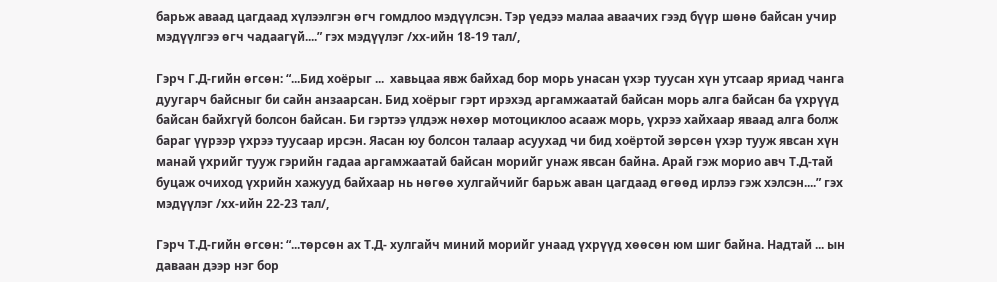барьж аваад цагдаад хүлээлгэн өгч гомдлоо мэдүүлсэн. Тэр үедээ малаа аваачих гээд бүүр шөнө байсан учир мэдүүлгээ өгч чадаагүй....” гэх мэдүүлэг /хх-ийн 18-19 тал/,

Гэрч Г.Д-гийн өгсөн: “...Бид хоёрыг ...  хавьцаа явж байхад бор морь унасан үхэр туусан хүн утсаар яриад чанга дуугарч байсныг би сайн анзаарсан. Бид хоёрыг гэрт ирэхэд аргамжаатай байсан морь алга байсан ба үхрүүд байсан байхгүй болсон байсан. Би гэртээ үлдэж нөхөр мотоциклоо асааж морь, үхрээ хайхаар яваад алга болж бараг үүрээр үхрээ туусаар ирсэн. Яасан юу болсон талаар асуухад чи бид хоёртой зөрсөн үхэр тууж явсан хүн манай үхрийг тууж гэрийн гадаа аргамжаатай байсан морийг унаж явсан байна. Арай гэж морио авч Т.Д-тай буцаж очиход үхрийн хажууд байхаар нь нөгөө хулгайчийг барьж аван цагдаад өгөөд ирлээ гэж хэлсэн....” гэх мэдүүлэг /хх-ийн 22-23 тал/,

Гэрч Т.Д-гийн өгсөн: “...төрсөн ах Т.Д- хулгайч миний морийг унаад үхрүүд хөөсөн юм шиг байна. Надтай ... ын даваан дээр нэг бор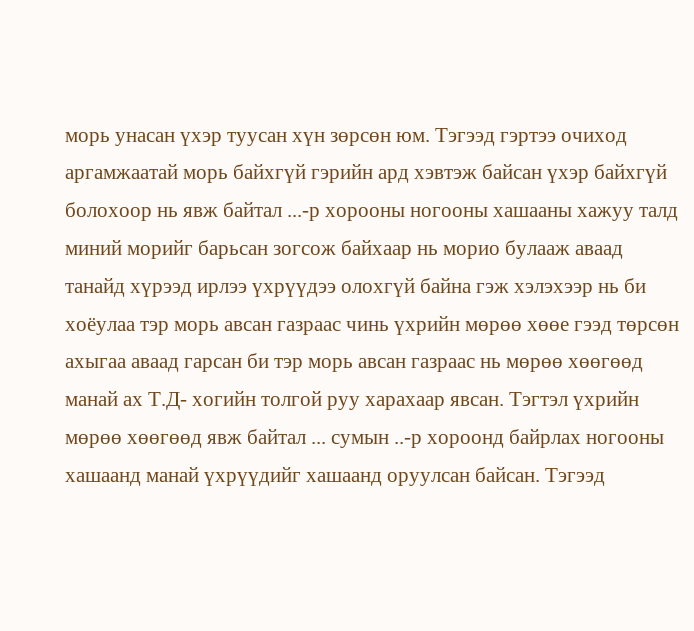морь унасан үхэр туусан хүн зөрсөн юм. Тэгээд гэртээ очиход аргамжаатай морь байхгүй гэрийн ард хэвтэж байсан үхэр байхгүй болохоор нь явж байтал ...-р хорооны ногооны хашааны хажуу талд миний морийг барьсан зогсож байхаар нь морио булааж аваад танайд хүрээд ирлээ үхрүүдээ олохгүй байна гэж хэлэхээр нь би хоёулаа тэр морь авсан газраас чинь үхрийн мөрөө хөөе гээд төрсөн ахыгаа аваад гарсан би тэр морь авсан газраас нь мөрөө хөөгөөд манай ах Т.Д- хогийн толгой руу харахаар явсан. Тэгтэл үхрийн мөрөө хөөгөөд явж байтал ... сумын ..-р хороонд байрлах ногооны хашаанд манай үхрүүдийг хашаанд оруулсан байсан. Тэгээд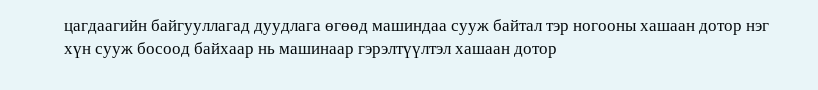цагдаагийн байгууллагад дуудлага өгөөд машиндаа сууж байтал тэр ногооны хашаан дотор нэг хүн сууж босоод байхаар нь машинаар гэрэлтүүлтэл хашаан дотор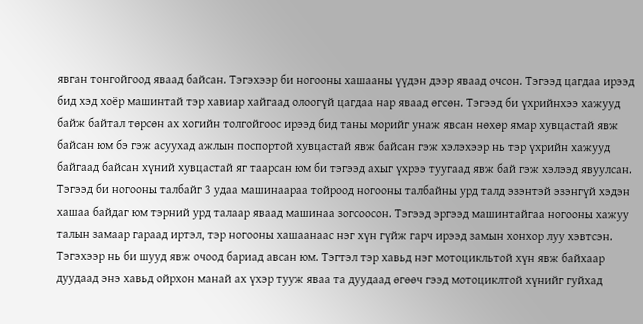явган тонгойгоод яваад байсан. Тэгэхээр би ногооны хашааны үүдэн дээр яваад очсон. Тэгээд цагдаа ирээд бид хэд хоёр машинтай тэр хавиар хайгаад олоогүй цагдаа нар яваад өгсөн. Тэгээд би үхрийнхээ хажууд байж байтал төрсөн ах хогийн толгойгоос ирээд бид таны морийг унаж явсан нөхөр ямар хувцастай явж байсан юм бэ гэж асуухад ажлын поспортой хувцастай явж байсан гэж хэлэхээр нь тэр үхрийн хажууд байгаад байсан хүний хувцастай яг таарсан юм би тэгээд ахыг үхрээ туугаад явж бай гэж хэлээд явуулсан. Тэгээд би ногооны талбайг 3 удаа машинаараа тойроод ногооны талбайны урд талд эзэнтэй эзэнгүй хэдэн хашаа байдаг юм тэрний урд талаар яваад машинаа зогсоосон. Тэгээд эргээд машинтайгаа ногооны хажуу талын замаар гараад иртэл, тэр ногооны хашаанаас нэг хүн гүйж гарч ирээд замын хонхор луу хэвтсэн. Тэгэхээр нь би шууд явж очоод бариад авсан юм. Тэгтэл тэр хавьд нэг мотоцикльтой хүн явж байхаар дуудаад энэ хавьд ойрхон манай ах үхэр тууж яваа та дуудаад өгөөч гээд мотоциклтой хүнийг гуйхад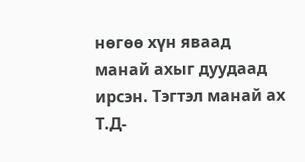нөгөө хүн яваад манай ахыг дуудаад ирсэн. Тэгтэл манай ах Т.Д-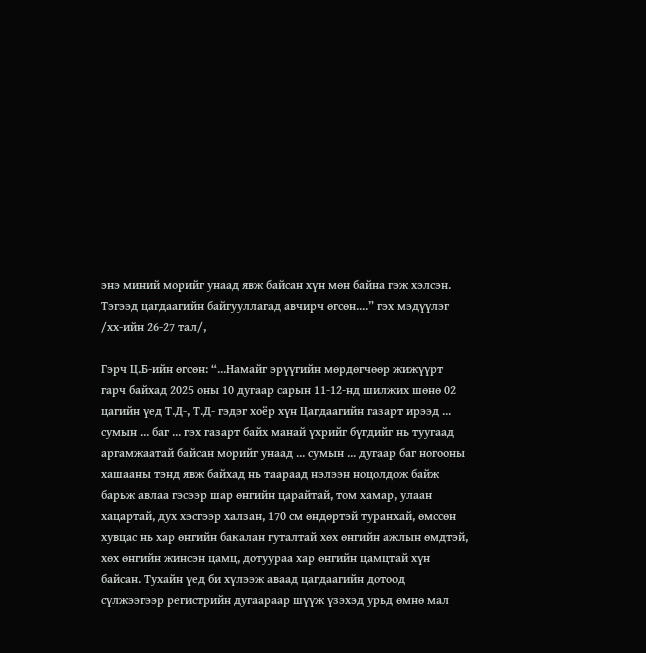энэ миний морийг унаад явж байсан хүн мөн байна гэж хэлсэн. Тэгээд цагдаагийн байгууллагад авчирч өгсөн....” гэх мэдүүлэг /хх-ийн 26-27 тал/,

Гэрч Ц.Б-ийн өгсөн: “...Намайг эрүүгийн мөрдөгчөөр жижүүрт гарч байхад 2025 оны 10 дугаар сарын 11-12-нд шилжих шөнө 02 цагийн үед Т.Д-, Т.Д- гэдэг хоёр хүн Цагдаагийн газарт ирээд ... сумын ... баг ... гэх газарт байх манай үхрийг бүгдийг нь туугаад аргамжаатай байсан морийг унаад ... сумын ... дугаар баг ногооны хашааны тэнд явж байхад нь таараад нэлээн ноцолдож байж барьж авлаа гэсээр шар өнгийн царайтай, том хамар, улаан хацартай, дух хэсгээр халзан, 170 см өндөртэй туранхай, өмссөн хувцас нь хар өнгийн бакалан гуталтай хөх өнгийн ажлын өмдтэй, хөх өнгийн жинсэн цамц, дотуураа хар өнгийн цамцтай хүн байсан. Тухайн үед би хүлээж аваад цагдаагийн дотоод сүлжээгээр регистрийн дугаараар шүүж үзэхэд урьд өмнө мал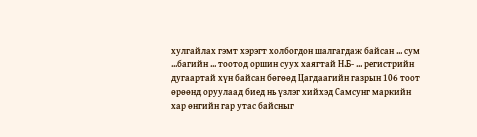хулгайлах гэмт хэрэгт холбогдон шалгагдаж байсан ... сум ...багийн ... тоотод оршин суух хаягтай Н.Б- ... регистрийн дугаартай хүн байсан бөгөөд Цагдаагийн газрын 106 тоот өрөөнд оруулаад биед нь үзлэг хийхэд Самсунг маркийн хар өнгийн гар утас байсныг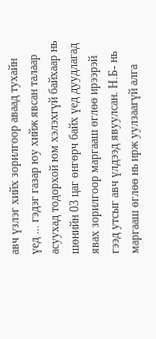авч үзлэг хийх зорилгоор аваад тухайн үед ... гэдэг газар юу хийж явсан талаар асуухад тодорхой юм хэлэхгүй байхаар нь шөнийн 03 цаг өнгөрч байх үед дуудлагад явах зорилгоор маргааш өглөө ирээрэй гээд утсыг авч үлдээд явуулсан. Н.Б- нь маргааш өглөө нь ирж уулзаагүй алга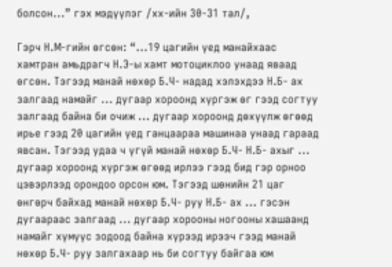болсон...” гэх мэдүүлэг /хх-ийн 30-31 тал/,

Гэрч Н.М-гийн өгсөн: “...19 цагийн үед манайхаас хамтран амьдрагч Н.Э-ы хамт мотоциклоо унаад яваад өгсөн. Тэгээд манай нөхөр Б.Ч- надад хэлэхдээ Н.Б- ах залгаад намайг ... дугаар хороонд хүргэж өг гээд согтуу залгаад байна би очиж ... дугаар хороонд дөхүүлж өгөөд ирье гээд 20 цагийн үед ганцаараа машинаа унаад гараад явсан. Тэгээд удаа ч үгүй манай нөхөр Б.Ч- Н.Б- ахыг ... дугаар хороонд хүргэж өгөөд ирлээ гээд бид гэр орноо цэвэрлээд орондоо орсон юм. Тэгээд шөнийн 21 цаг өнгөрч байхад манай нөхөр Б.Ч- руу Н.Б- ах ... гэсэн дугаараас залгаад ... дугаар хорооны ногооны хашаанд намайг хүмүүс зодоод байна хүрээд ирээч гээд манай нөхөр Б.Ч- руу залгахаар нь би согтуу байгаа юм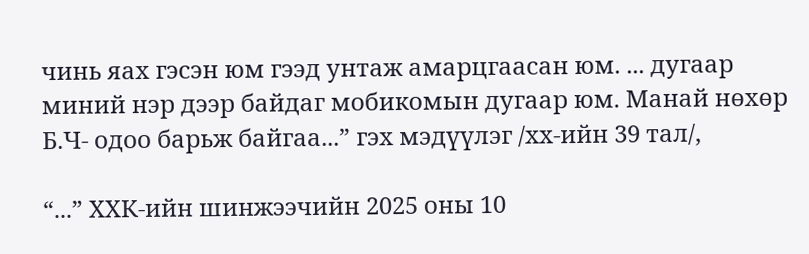чинь яах гэсэн юм гээд унтаж амарцгаасан юм. ... дугаар миний нэр дээр байдаг мобикомын дугаар юм. Манай нөхөр Б.Ч- одоо барьж байгаа...” гэх мэдүүлэг /хх-ийн 39 тал/,

“...” ХХК-ийн шинжээчийн 2025 оны 10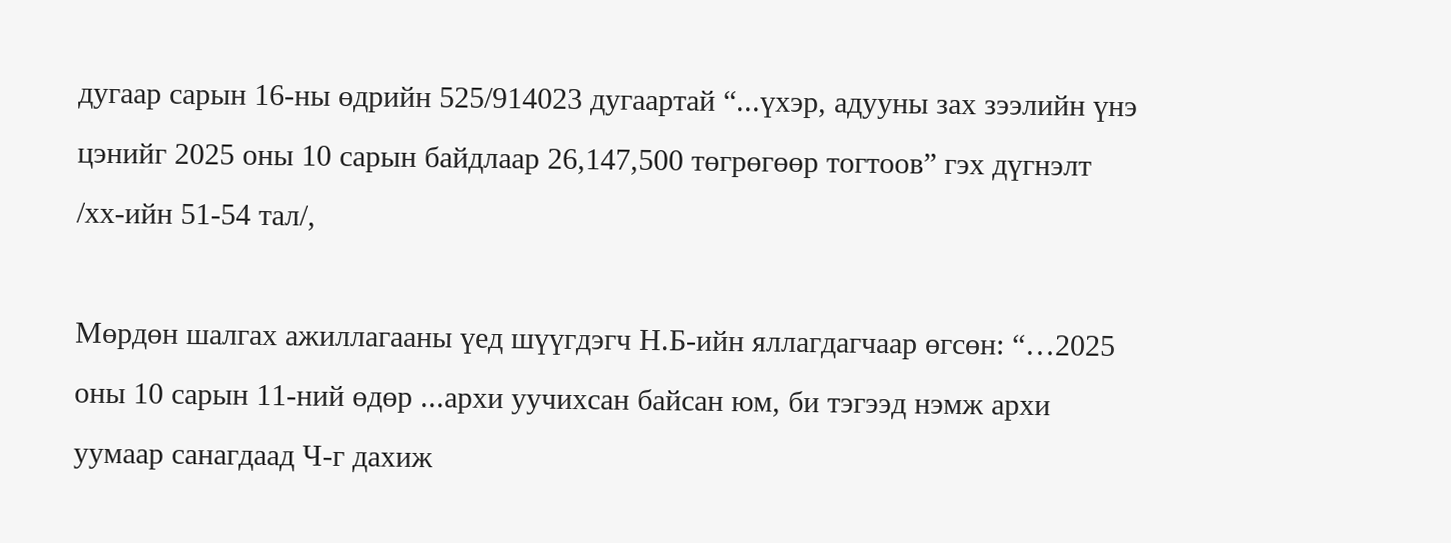дугаар сарын 16-ны өдрийн 525/914023 дугаартай “...үхэр, адууны зах зээлийн үнэ цэнийг 2025 оны 10 сарын байдлаар 26,147,500 төгрөгөөр тогтоов” гэх дүгнэлт /хх-ийн 51-54 тал/,

Мөрдөн шалгах ажиллагааны үед шүүгдэгч Н.Б-ийн яллагдагчаар өгсөн: “…2025 оны 10 сарын 11-ний өдөр ...архи уучихсан байсан юм, би тэгээд нэмж архи уумаар санагдаад Ч-г дахиж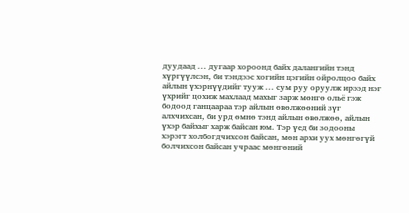дуудаад ... дугаар хороонд байх далангийн тэнд хүргүүлсэн, би тэндээс хогийн цэгийн ойролцоо байх айлын үхэрнүүдийг тууж ... сум руу оруулж ирээд нэг үхрийг цохиж махлаад махыг зарж мөнгө ольё гэж бодоод ганцаараа тэр айлын өвөлжөөний зүг алхчихсан, би урд өмнө тэнд айлын өвөлжөө, айлын үхэр байхыг харж байсан юм. Тэр үед би зодооны хэрэгт холбогдчихсон байсан, мөн архи уух мөнгөгүй болчихсон байсан учраас мөнгөний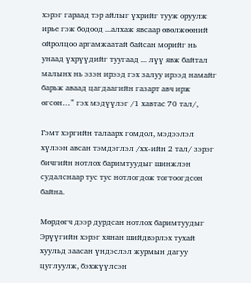хэрэг гараад тэр айлыг үхрийг тууж оруулж ирье гэж бодоод ...алхаж явсаар өвөлжөөний ойролцоо аргамжаатай байсан морийг нь унаад үхрүүдийг туугаад ... лүү явж байтал малынх нь эзэн ирээд гэх залуу ирээд намайг барьж аваад цагдаагийн газарт авч ирж өгсөн…” гэх мэдүүлэг /1 хавтас 70 тал/,

Гэмт хэргийн талаарх гомдол, мэдээлэл хүлээн авсан тэмдэглэл /хх-ийн 2 тал/ зэрэг бичгийн нотлох баримтуудыг шинжлэн судалснаар тус тус нотлогдож тогтоогдсон байна.

Мөрдөгч дээр дурдсан нотлох баримтуудыг Эрүүгийн хэрэг хянан шийдвэрлэх тухай хуульд заасан үндэслэл журмын дагуу цуглуулж, бэхжүүлсэн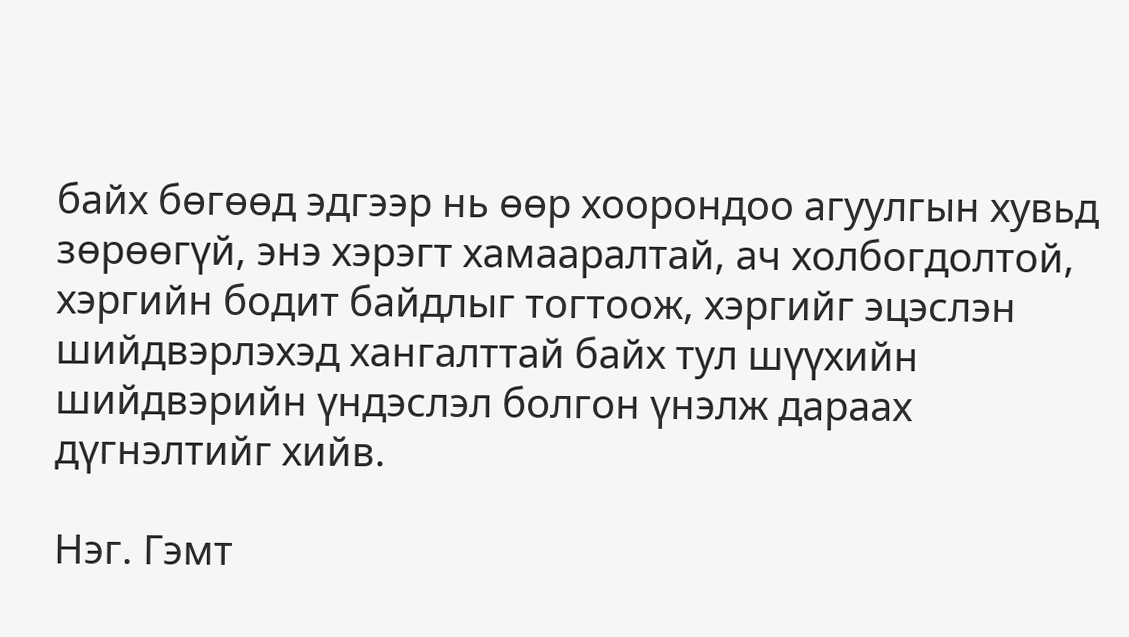байх бөгөөд эдгээр нь өөр хоорондоо агуулгын хувьд зөрөөгүй, энэ хэрэгт хамааралтай, ач холбогдолтой, хэргийн бодит байдлыг тогтоож, хэргийг эцэслэн шийдвэрлэхэд хангалттай байх тул шүүхийн шийдвэрийн үндэслэл болгон үнэлж дараах дүгнэлтийг хийв.

Нэг. Гэмт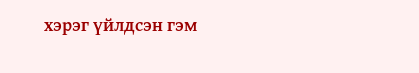хэрэг үйлдсэн гэм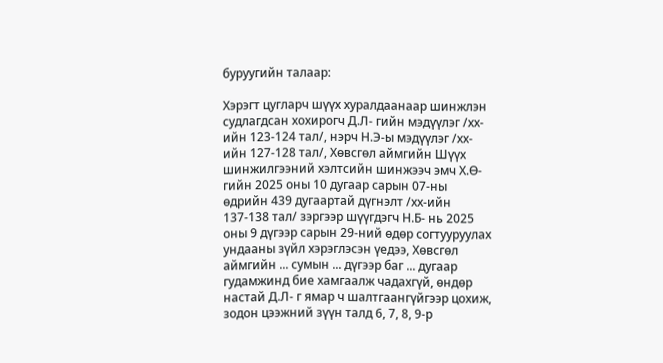буруугийн талаар:

Хэрэгт цугларч шүүх хуралдаанаар шинжлэн судлагдсан хохирогч Д.Л- гийн мэдүүлэг /хх-ийн 123-124 тал/, нэрч Н.Э-ы мэдүүлэг /хх-ийн 127-128 тал/, Хөвсгөл аймгийн Шүүх шинжилгээний хэлтсийн шинжээч эмч Х.Ө-гийн 2025 оны 10 дугаар сарын 07-ны өдрийн 439 дугаартай дүгнэлт /хх-ийн 137-138 тал/ зэргээр шүүгдэгч Н.Б- нь 2025 оны 9 дүгээр сарын 29-ний өдөр согтууруулах ундааны зүйл хэрэглэсэн үедээ, Хөвсгөл аймгийн ... сумын ... дүгээр баг ... дугаар гудамжинд бие хамгаалж чадахгүй, өндөр настай Д.Л- г ямар ч шалтгаангүйгээр цохиж, зодон цээжний зүүн талд 6, 7, 8, 9-р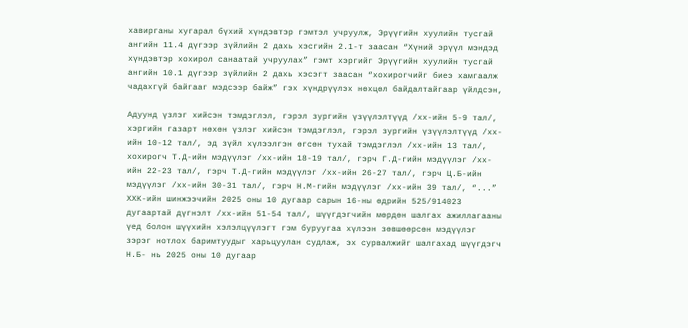хавирганы хугарал бүхий хүндэвтэр гэмтэл учруулж, Эрүүгийн хуулийн тусгай ангийн 11.4 дүгээр зүйлийн 2 дахь хэсгийн 2.1-т заасан “Хүний эрүүл мэндэд хүндэвтэр хохирол санаатай учруулах” гэмт хэргийг Эрүүгийн хуулийн тусгай ангийн 10.1 дүгээр зүйлийн 2 дахь хэсэгт заасан “хохирогчийг биеэ хамгаалж чадахгүй байгааг мэдсээр байж” гэх хүндрүүлэх нөхцөл байдалтайгаар үйлдсэн,

Адуунд үзлэг хийсэн тэмдэглэл, гэрэл зургийн үзүүлэлтүүд /хх-ийн 5-9 тал/, хэргийн газарт нөхөн үзлэг хийсэн тэмдэглэл, гэрэл зургийн үзүүлэлтүүд /хх- ийн 10-12 тал/, эд зүйл хүлээлгэн өгсөн тухай тэмдэглэл /хх-ийн 13 тал/, хохирогч Т.Д-ийн мэдүүлэг /хх-ийн 18-19 тал/, гэрч Г.Д-гийн мэдүүлэг /хх-ийн 22-23 тал/, гэрч Т.Д-гийн мэдүүлэг /хх-ийн 26-27 тал/, гэрч Ц.Б-ийн мэдүүлэг /хх-ийн 30-31 тал/, гэрч Н.М-гийн мэдүүлэг /хх-ийн 39 тал/, “...” ХХК-ийн шинжээчийн 2025 оны 10 дугаар сарын 16-ны өдрийн 525/914023 дугаартай дүгнэлт /хх-ийн 51-54 тал/, шүүгдэгчийн мөрдөн шалгах ажиллагааны үед болон шүүхийн хэлэлцүүлэгт гэм буруугаа хүлээн зөвшөөрсөн мэдүүлэг зэрэг нотлох баримтуудыг харьцуулан судлаж, эх сурвалжийг шалгахад шүүгдэгч Н.Б- нь 2025 оны 10 дугаар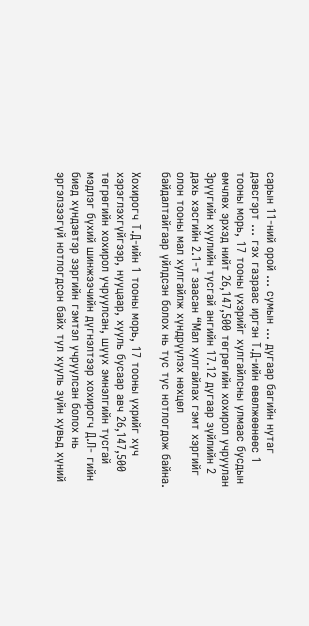сарын 11-ний орой ... сумын ... дугаар багийн нутаг дэвсгэрт ... гэх газраас иргэн Т.Д-ийн өвөлжөөнөөс 1 тооны морь, 17 тооны үхэрийг хулгайлсны улмаас бусдын өмчлөх эрхэд нийт 26,147,500 төгрөгийн хохирол учруулан Эрүүгийн хуулийн тусгай ангийн 17.12 дугаар зүйлийн 2 дахь хэсгийн 2.1-т заасан “Мал хулгайлах гэмт хэргийг олон тооны мал хулгайлж хүндрүүлэх нөхцөл байдалтайгаар үйлдсэн болох нь тус тус нотлогдож байна.

Хохирогч Т.Д-ийн 1 тооны морь, 17 тооны үхрийг хүч хэрэглэхгүйгээр, нууцаар, хууль бусаар авч 26,147,500 төгрөгийн хохирол учруулсан, шүүх эмнэлгийн тусгай мэдлэг бүхий шинжээчийн дүгнэлтээр хохирогч Д.Л- гийн биед хүндэвтэр зэргийн гэмтэл учруулсан болох нь эргэлзээгүй нотлогдсон байх тул хууль зүйн хувьд хүний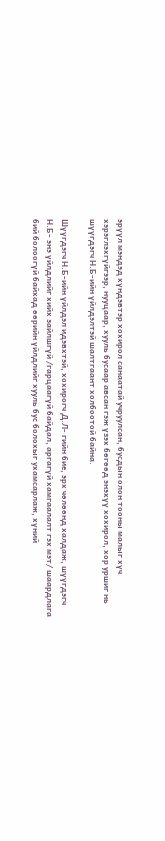эрүүл мэндэд хүндэвтэр хохирол санаатай учруулсан, бусдын олон тооны малыг хүч хэрэглэхгүйгээр, нууцаар, хууль бусаар авсан гэж үзэх бөгөөд энэхүү хохирол, хор уршиг нь шүүгдэгч Н.Б-ийн үйлдэлтэй шалтгаант холбоотой байна.

Шүүгдэгч Н.Б-ийн үйлдэл идэвхтэй, хохирогч Д.Л- гийн бие, эрх чөлөөнд халдаж, шүүгдэгч Н.Б- энэ үйлдлийг хийх зайлшгүй /гарцаагүй байдал, аргагүй хамгаалалт гэх мэт/ шаардлага бий болоогүй байхад өөрийн үйлдлийг хууль бус болохыг ухамсарлаж, хүний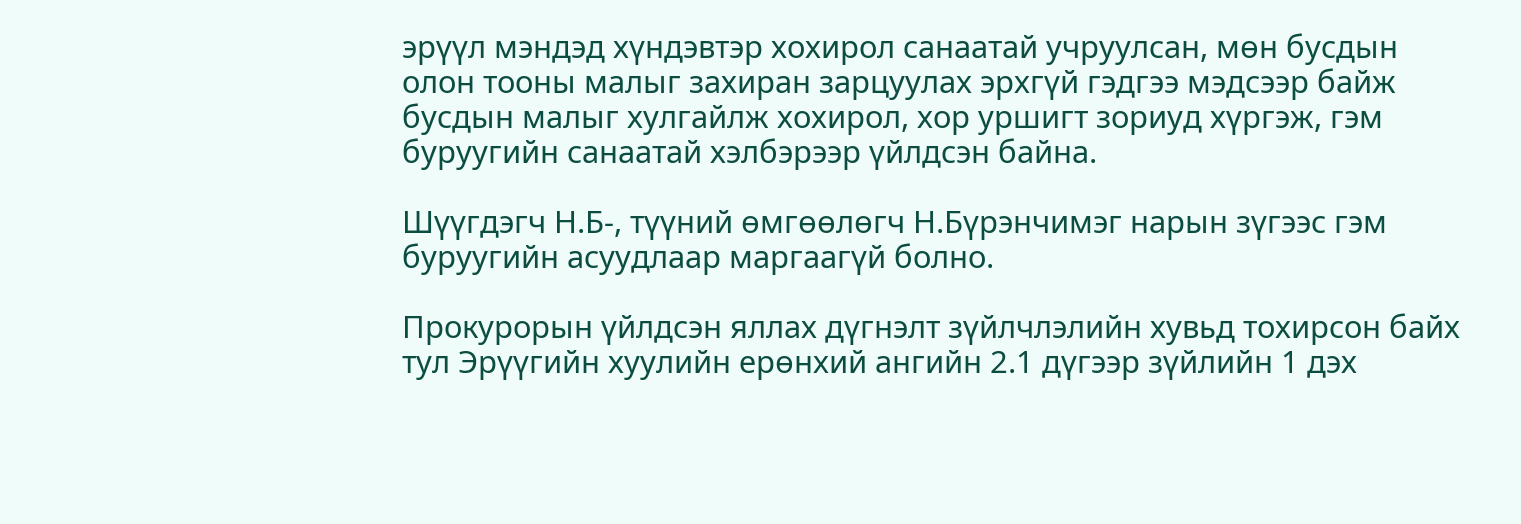эрүүл мэндэд хүндэвтэр хохирол санаатай учруулсан, мөн бусдын олон тооны малыг захиран зарцуулах эрхгүй гэдгээ мэдсээр байж бусдын малыг хулгайлж хохирол, хор уршигт зориуд хүргэж, гэм буруугийн санаатай хэлбэрээр үйлдсэн байна.

Шүүгдэгч Н.Б-, түүний өмгөөлөгч Н.Бүрэнчимэг нарын зүгээс гэм буруугийн асуудлаар маргаагүй болно.

Прокурорын үйлдсэн яллах дүгнэлт зүйлчлэлийн хувьд тохирсон байх тул Эрүүгийн хуулийн ерөнхий ангийн 2.1 дүгээр зүйлийн 1 дэх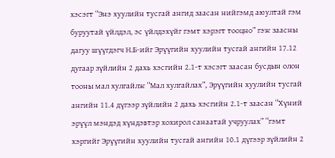хэсэгт “Энэ хуулийн тусгай ангид заасан нийгэмд аюултай гэм буруутай үйлдэл, эс үйлдэхүйг гэмт хэрэгт тооцно” гэж заасны дагуу шүүгдэгч Н.Б-ийг Эрүүгийн хуулийн тусгай ангийн 17.12 дугаар зүйлийн 2 дахь хэсгийн 2.1-т хэсэгт заасан бусдын олон тооны мал хулгайлж “Мал хулгайлах”, Эрүүгийн хуулийн тусгай ангийн 11.4 дүгээр зүйлийн 2 дахь хэсгийн 2.1-т заасан “Хүний эрүүл мэндэд хүндэвтэр хохирол санаатай учруулах” “гэмт хэргийг Эрүүгийн хуулийн тусгай ангийн 10.1 дүгээр зүйлийн 2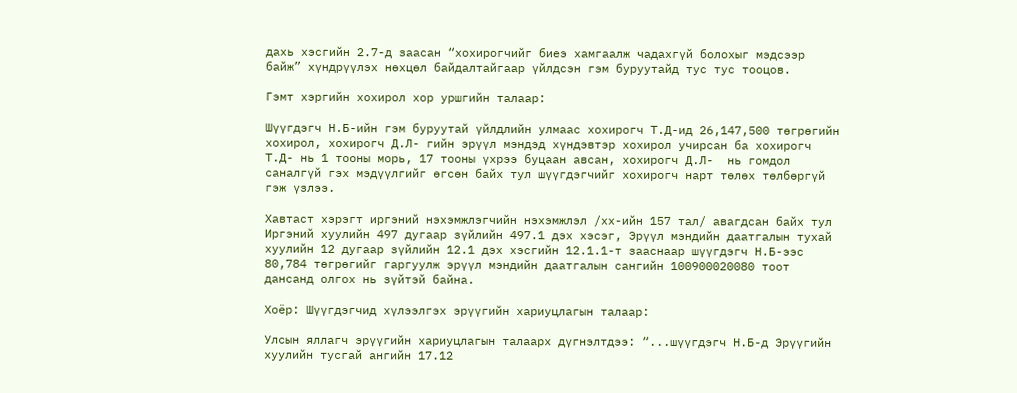дахь хэсгийн 2.7-д заасан “хохирогчийг биеэ хамгаалж чадахгүй болохыг мэдсээр байж” хүндрүүлэх нөхцөл байдалтайгаар үйлдсэн гэм буруутайд тус тус тооцов.

Гэмт хэргийн хохирол хор уршгийн талаар:

Шүүгдэгч Н.Б-ийн гэм буруутай үйлдлийн улмаас хохирогч Т.Д-ид 26,147,500 төгрөгийн хохирол, хохирогч Д.Л- гийн эрүүл мэндэд хүндэвтэр хохирол учирсан ба хохирогч Т.Д- нь 1 тооны морь, 17 тооны үхрээ буцаан авсан, хохирогч Д.Л-  нь гомдол саналгүй гэх мэдүүлгийг өгсөн байх тул шүүгдэгчийг хохирогч нарт төлөх төлбөргүй гэж үзлээ.

Хавтаст хэрэгт иргэний нэхэмжлэгчийн нэхэмжлэл /хх-ийн 157 тал/ авагдсан байх тул Иргэний хуулийн 497 дугаар зүйлийн 497.1 дэх хэсэг, Эрүүл мэндийн даатгалын тухай хуулийн 12 дугаар зүйлийн 12.1 дэх хэсгийн 12.1.1-т зааснаар шүүгдэгч Н.Б-ээс 80,784 төгрөгийг гаргуулж эрүүл мэндийн даатгалын сангийн 100900020080 тоот дансанд олгох нь зүйтэй байна.

Хоёр: Шүүгдэгчид хүлээлгэх эрүүгийн хариуцлагын талаар:

Улсын яллагч эрүүгийн хариуцлагын талаарх дүгнэлтдээ: “...шүүгдэгч Н.Б-д Эрүүгийн хуулийн тусгай ангийн 17.12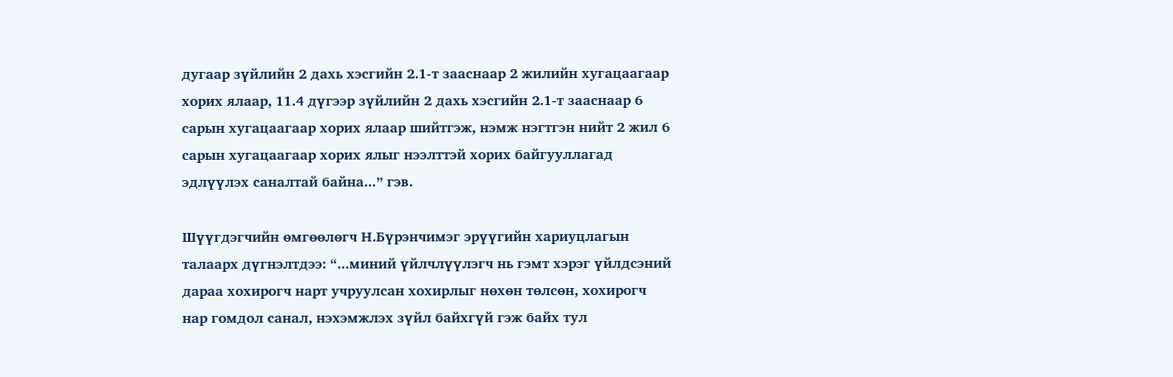дугаар зүйлийн 2 дахь хэсгийн 2.1-т зааснаар 2 жилийн хугацаагаар хорих ялаар, 11.4 дүгээр зүйлийн 2 дахь хэсгийн 2.1-т зааснаар 6 сарын хугацаагаар хорих ялаар шийтгэж, нэмж нэгтгэн нийт 2 жил 6 сарын хугацаагаар хорих ялыг нээлттэй хорих байгууллагад эдлүүлэх саналтай байна...” гэв.

Шүүгдэгчийн өмгөөлөгч Н.Бүрэнчимэг эрүүгийн хариуцлагын талаарх дүгнэлтдээ: “...миний үйлчлүүлэгч нь гэмт хэрэг үйлдсэний дараа хохирогч нарт учруулсан хохирлыг нөхөн төлсөн, хохирогч нар гомдол санал, нэхэмжлэх зүйл байхгүй гэж байх тул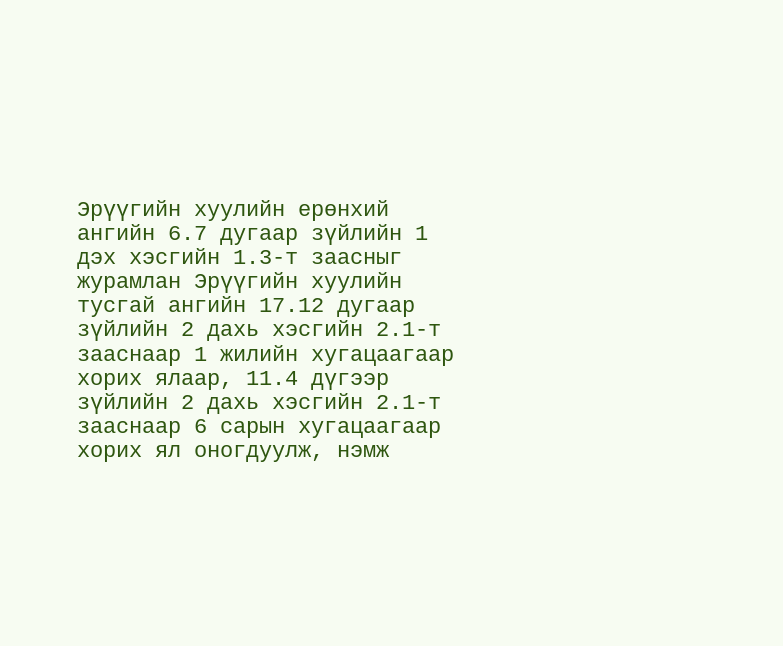Эрүүгийн хуулийн ерөнхий ангийн 6.7 дугаар зүйлийн 1 дэх хэсгийн 1.3-т заасныг журамлан Эрүүгийн хуулийн тусгай ангийн 17.12 дугаар зүйлийн 2 дахь хэсгийн 2.1-т зааснаар 1 жилийн хугацаагаар хорих ялаар, 11.4 дүгээр зүйлийн 2 дахь хэсгийн 2.1-т зааснаар 6 сарын хугацаагаар хорих ял оногдуулж, нэмж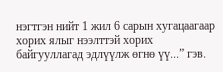нэгтгэн нийт 1 жил 6 сарын хугацаагаар хорих ялыг нээлттэй хорих байгууллагад эдлүүлж өгнө үү...” гэв.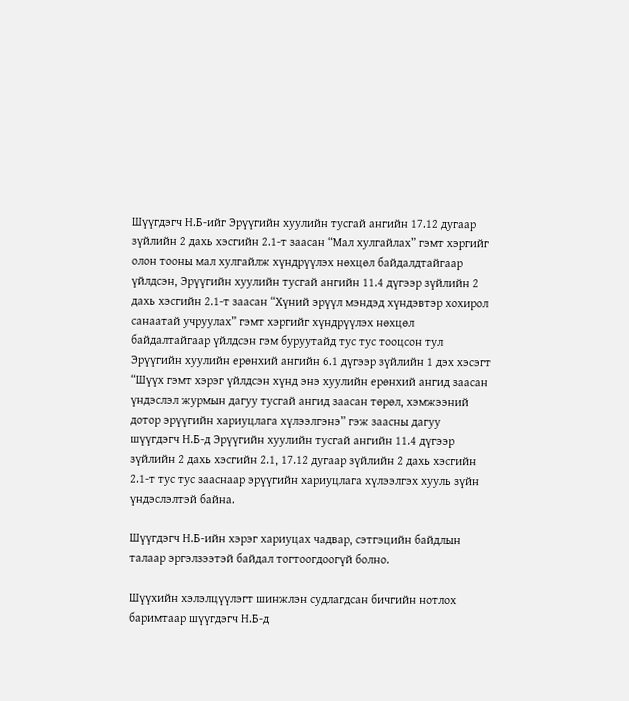Шүүгдэгч Н.Б-ийг Эрүүгийн хуулийн тусгай ангийн 17.12 дугаар зүйлийн 2 дахь хэсгийн 2.1-т заасан “Мал хулгайлах” гэмт хэргийг олон тооны мал хулгайлж хүндрүүлэх нөхцөл байдалдтайгаар үйлдсэн, Эрүүгийн хуулийн тусгай ангийн 11.4 дүгээр зүйлийн 2 дахь хэсгийн 2.1-т заасан “Хүний эрүүл мэндэд хүндэвтэр хохирол санаатай учруулах” гэмт хэргийг хүндрүүлэх нөхцөл байдалтайгаар үйлдсэн гэм буруутайд тус тус тооцсон тул Эрүүгийн хуулийн ерөнхий ангийн 6.1 дүгээр зүйлийн 1 дэх хэсэгт “Шүүх гэмт хэрэг үйлдсэн хүнд энэ хуулийн ерөнхий ангид заасан үндэслэл журмын дагуу тусгай ангид заасан төрөл, хэмжээний дотор эрүүгийн хариуцлага хүлээлгэнэ” гэж заасны дагуу шүүгдэгч Н.Б-д Эрүүгийн хуулийн тусгай ангийн 11.4 дүгээр зүйлийн 2 дахь хэсгийн 2.1, 17.12 дугаар зүйлийн 2 дахь хэсгийн 2.1-т тус тус зааснаар эрүүгийн хариуцлага хүлээлгэх хууль зүйн үндэслэлтэй байна.

Шүүгдэгч Н.Б-ийн хэрэг хариуцах чадвар, сэтгэцийн байдлын талаар эргэлзээтэй байдал тогтоогдоогүй болно.

Шүүхийн хэлэлцүүлэгт шинжлэн судлагдсан бичгийн нотлох баримтаар шүүгдэгч Н.Б-д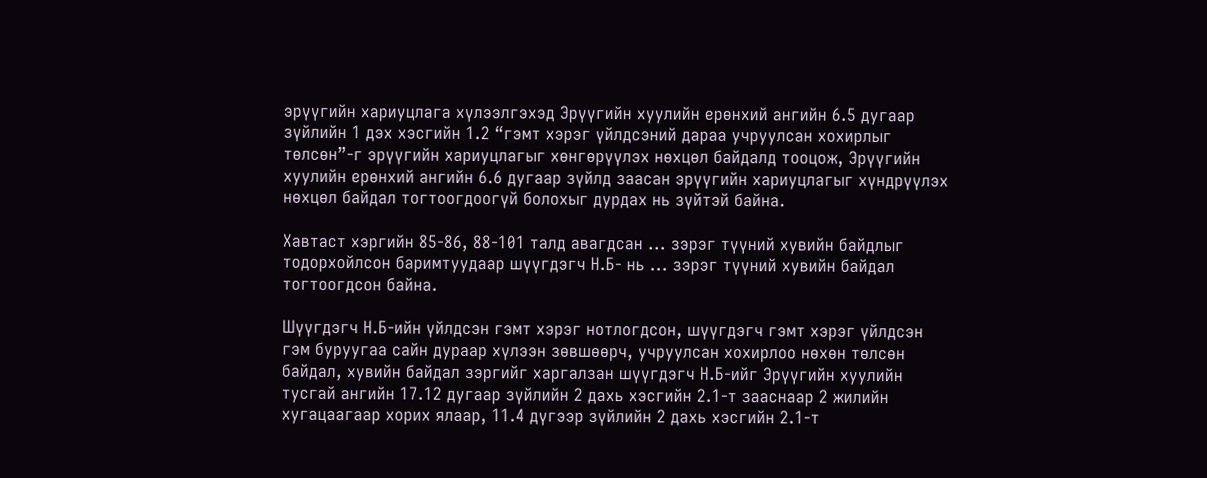эрүүгийн хариуцлага хүлээлгэхэд Эрүүгийн хуулийн ерөнхий ангийн 6.5 дугаар зүйлийн 1 дэх хэсгийн 1.2 “гэмт хэрэг үйлдсэний дараа учруулсан хохирлыг төлсөн”-г эрүүгийн хариуцлагыг хөнгөрүүлэх нөхцөл байдалд тооцож, Эрүүгийн хуулийн ерөнхий ангийн 6.6 дугаар зүйлд заасан эрүүгийн хариуцлагыг хүндрүүлэх нөхцөл байдал тогтоогдоогүй болохыг дурдах нь зүйтэй байна.

Хавтаст хэргийн 85-86, 88-101 талд авагдсан ... зэрэг түүний хувийн байдлыг тодорхойлсон баримтуудаар шүүгдэгч Н.Б- нь ... зэрэг түүний хувийн байдал тогтоогдсон байна.

Шүүгдэгч Н.Б-ийн үйлдсэн гэмт хэрэг нотлогдсон, шүүгдэгч гэмт хэрэг үйлдсэн гэм буруугаа сайн дураар хүлээн зөвшөөрч, учруулсан хохирлоо нөхөн төлсөн байдал, хувийн байдал зэргийг харгалзан шүүгдэгч Н.Б-ийг Эрүүгийн хуулийн тусгай ангийн 17.12 дугаар зүйлийн 2 дахь хэсгийн 2.1-т зааснаар 2 жилийн хугацаагаар хорих ялаар, 11.4 дүгээр зүйлийн 2 дахь хэсгийн 2.1-т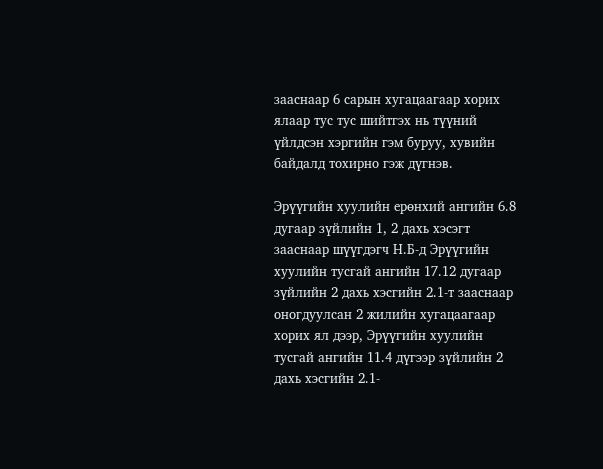зааснаар 6 сарын хугацаагаар хорих ялаар тус тус шийтгэх нь түүний үйлдсэн хэргийн гэм буруу, хувийн байдалд тохирно гэж дүгнэв.

Эрүүгийн хуулийн ерөнхий ангийн 6.8 дугаар зүйлийн 1, 2 дахь хэсэгт зааснаар шүүгдэгч Н.Б-д Эрүүгийн хуулийн тусгай ангийн 17.12 дугаар зүйлийн 2 дахь хэсгийн 2.1-т зааснаар оногдуулсан 2 жилийн хугацаагаар хорих ял дээр, Эрүүгийн хуулийн тусгай ангийн 11.4 дүгээр зүйлийн 2 дахь хэсгийн 2.1-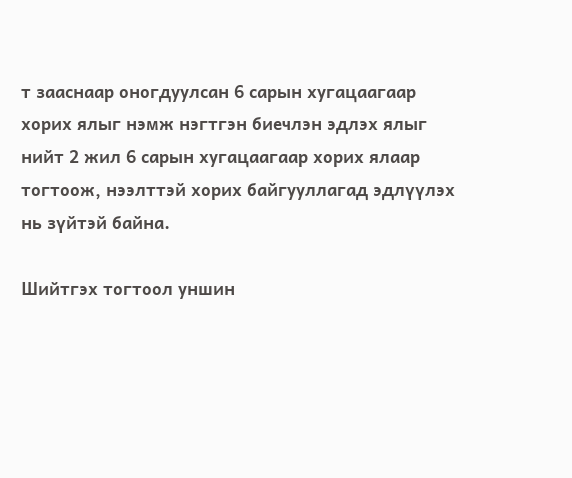т зааснаар оногдуулсан 6 сарын хугацаагаар хорих ялыг нэмж нэгтгэн биечлэн эдлэх ялыг нийт 2 жил 6 сарын хугацаагаар хорих ялаар тогтоож, нээлттэй хорих байгууллагад эдлүүлэх нь зүйтэй байна.

Шийтгэх тогтоол уншин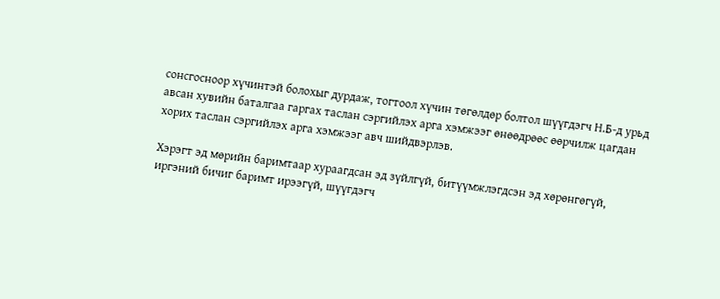сонсгосноор хүчинтэй болохыг дурдаж, тогтоол хүчин төгөлдөр болтол шүүгдэгч Н.Б-д урьд авсан хувийн баталгаа гаргах таслан сэргийлэх арга хэмжээг өнөөдрөөс өөрчилж цагдан хорих таслан сэргийлэх арга хэмжээг авч шийдвэрлэв.

Хэрэгт эд мөрийн баримтаар хураагдсан эд зүйлгүй, битүүмжлэгдсэн эд хөрөнгөгүй, иргэний бичиг баримт ирээгүй, шүүгдэгч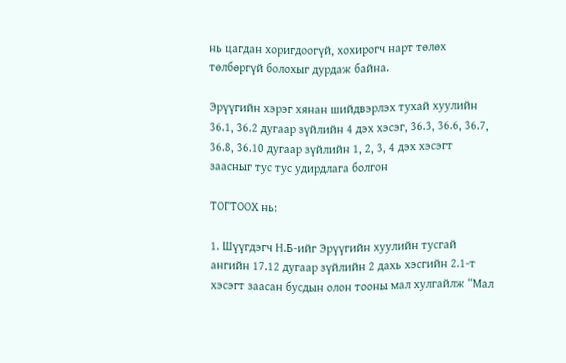нь цагдан хоригдоогүй, хохирогч нарт төлөх төлбөргүй болохыг дурдаж байна.

Эрүүгийн хэрэг хянан шийдвэрлэх тухай хуулийн 36.1, 36.2 дугаар зүйлийн 4 дэх хэсэг, 36.3, 36.6, 36.7, 36.8, 36.10 дугаар зүйлийн 1, 2, 3, 4 дэх хэсэгт заасныг тус тус удирдлага болгон

ТОГТООХ нь:

1. Шүүгдэгч Н.Б-ийг Эрүүгийн хуулийн тусгай ангийн 17.12 дугаар зүйлийн 2 дахь хэсгийн 2.1-т хэсэгт заасан бусдын олон тооны мал хулгайлж “Мал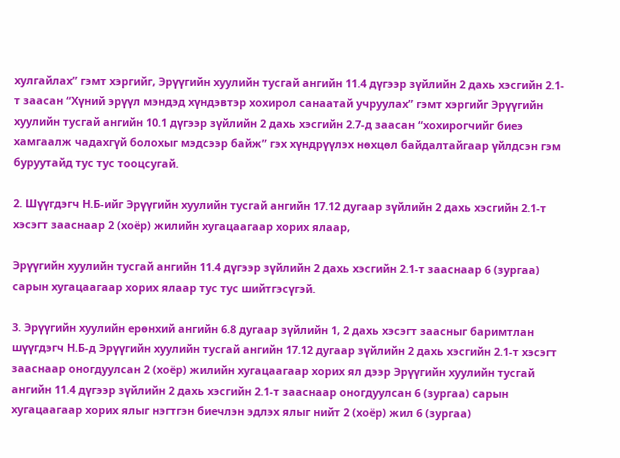хулгайлах” гэмт хэргийг, Эрүүгийн хуулийн тусгай ангийн 11.4 дүгээр зүйлийн 2 дахь хэсгийн 2.1-т заасан “Хүний эрүүл мэндэд хүндэвтэр хохирол санаатай учруулах” гэмт хэргийг Эрүүгийн хуулийн тусгай ангийн 10.1 дүгээр зүйлийн 2 дахь хэсгийн 2.7-д заасан “хохирогчийг биеэ хамгаалж чадахгүй болохыг мэдсээр байж” гэх хүндрүүлэх нөхцөл байдалтайгаар үйлдсэн гэм буруутайд тус тус тооцсугай.

2. Шүүгдэгч Н.Б-ийг Эрүүгийн хуулийн тусгай ангийн 17.12 дугаар зүйлийн 2 дахь хэсгийн 2.1-т хэсэгт зааснаар 2 (хоёр) жилийн хугацаагаар хорих ялаар,

Эрүүгийн хуулийн тусгай ангийн 11.4 дүгээр зүйлийн 2 дахь хэсгийн 2.1-т зааснаар 6 (зургаа) сарын хугацаагаар хорих ялаар тус тус шийтгэсүгэй.

3. Эрүүгийн хуулийн ерөнхий ангийн 6.8 дугаар зүйлийн 1, 2 дахь хэсэгт заасныг баримтлан шүүгдэгч Н.Б-д Эрүүгийн хуулийн тусгай ангийн 17.12 дугаар зүйлийн 2 дахь хэсгийн 2.1-т хэсэгт зааснаар оногдуулсан 2 (хоёр) жилийн хугацаагаар хорих ял дээр Эрүүгийн хуулийн тусгай ангийн 11.4 дүгээр зүйлийн 2 дахь хэсгийн 2.1-т зааснаар оногдуулсан 6 (зургаа) сарын хугацаагаар хорих ялыг нэгтгэн биечлэн эдлэх ялыг нийт 2 (хоёр) жил 6 (зургаа)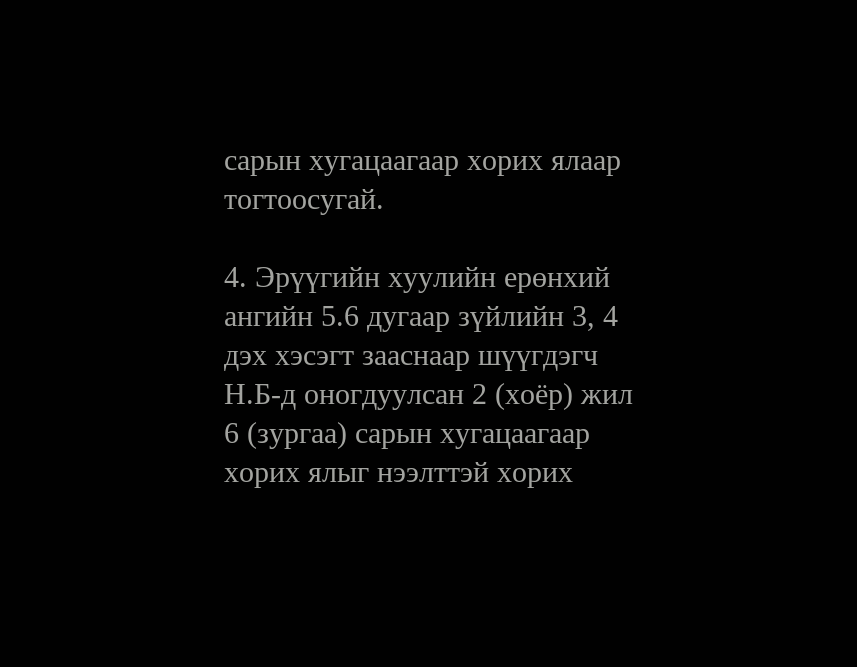сарын хугацаагаар хорих ялаар тогтоосугай.

4. Эрүүгийн хуулийн ерөнхий ангийн 5.6 дугаар зүйлийн 3, 4 дэх хэсэгт зааснаар шүүгдэгч Н.Б-д оногдуулсан 2 (хоёр) жил 6 (зургаа) сарын хугацаагаар хорих ялыг нээлттэй хорих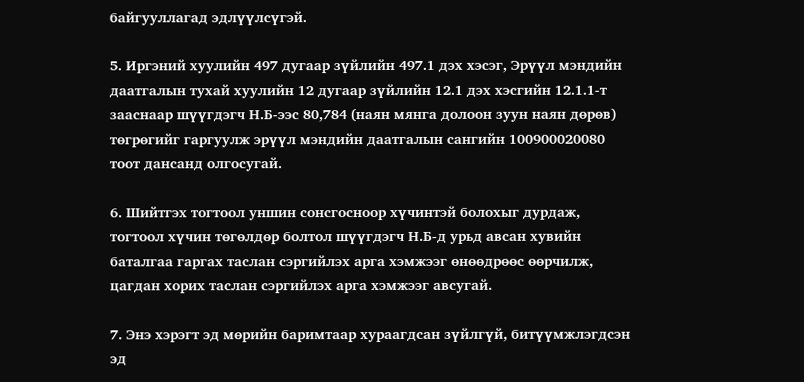байгууллагад эдлүүлсүгэй.

5. Иргэний хуулийн 497 дугаар зүйлийн 497.1 дэх хэсэг, Эрүүл мэндийн даатгалын тухай хуулийн 12 дугаар зүйлийн 12.1 дэх хэсгийн 12.1.1-т зааснаар шүүгдэгч Н.Б-ээс 80,784 (наян мянга долоон зуун наян дөрөв) төгрөгийг гаргуулж эрүүл мэндийн даатгалын сангийн 100900020080 тоот дансанд олгосугай.

6. Шийтгэх тогтоол уншин сонсгосноор хүчинтэй болохыг дурдаж, тогтоол хүчин төгөлдөр болтол шүүгдэгч Н.Б-д урьд авсан хувийн баталгаа гаргах таслан сэргийлэх арга хэмжээг өнөөдрөөс өөрчилж, цагдан хорих таслан сэргийлэх арга хэмжээг авсугай.

7. Энэ хэрэгт эд мөрийн баримтаар хураагдсан зүйлгүй, битүүмжлэгдсэн эд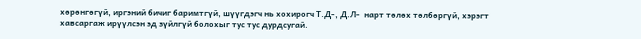хөрөнгөгүй, иргэний бичиг баримтгүй, шүүгдэгч нь хохирогч Т.Д-, Д.Л-  нарт төлөх төлбөргүй, хэрэгт хавсаргаж ирүүлсэн эд зүйлгүй болохыг тус тус дурдсугай.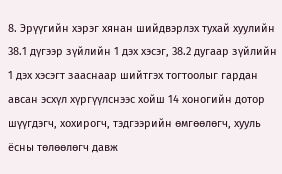8. Эрүүгийн хэрэг хянан шийдвэрлэх тухай хуулийн 38.1 дүгээр зүйлийн 1 дэх хэсэг, 38.2 дугаар зүйлийн 1 дэх хэсэгт зааснаар шийтгэх тогтоолыг гардан авсан эсхүл хүргүүлснээс хойш 14 хоногийн дотор шүүгдэгч, хохирогч, тэдгээрийн өмгөөлөгч, хууль ёсны төлөөлөгч давж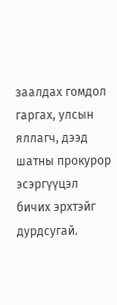заалдах гомдол гаргах, улсын яллагч, дээд шатны прокурор эсэргүүцэл бичих эрхтэйг дурдсугай.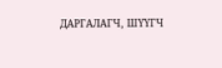ДАРГАЛАГЧ, ШҮҮГЧ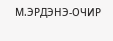М.ЭРДЭНЭ-ОЧИР